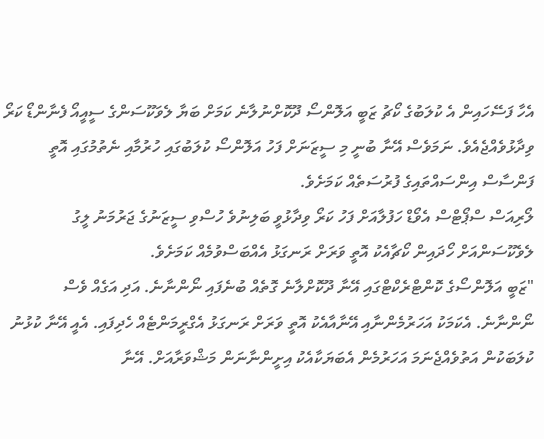އެހާ ފަސޭހައިން އެ ކުލަބުގެ ކޯޗު ޒަބީ އަލޮންސޯ ދޫކޮށްނުލާނެ ކަމަށް ބަޔާ ލެވަކޫސަންގެ ސީއީއޯ ފެނާންޑޯ ކަރޯ ވިދާޅުވެއްޖެއެވެ. ނަމަވެސް އޭނާ ބުނީ މި ސީޒަނަށް ފަހު އަލޮންސޯ ކުލަބުގައި ހުރުމާއި ނެތުމުގައި އޮތީ ފަންސާސް އިންސައްތައިގެ ފުރުސަތެއް ކަމަށެވެ.
ލޯރިއަސް ސްޕޯޓްސް އެވޯޑް ހަފުލާއަށް ފަހު ކަރޯ ވިދާޅުވީ ބަލިނުވެ ހުސްވި ސީޒަނުގެ ޖަރުމަނު ލީގު ލެވެކޫސަންއަށް ހޯދައިން ކޯޗާއެކު އޮތީ ވަރަށް ރަނގަޅު އެއްބަސްވުމެއް ކަމަށެވެ.
"ޒަބީ އަލޮންސޯގެ ކޮންޓްރެކްޓްގައި އޭނާ ދޫކޮށްލާނެ ގޮތެއް ބުނެފައި ނޯންނާނެ. އަދި އަގެއް ވެސް ނޯންނާނެ. އެކަމަކު އަހަރުމެންނާއި އޭނާއާއެކު އޮތީ ވަރަށް ރަނގަޅު އެގްރީމަންޓެއް ހެދިފައި. އެއީ އޭނާ ކުޅުނު ކުލަބަކުން އަތުވެއްޖެނަމަ އަހަރުމެން އެބަޔަކާއެކު އިށީންނާނަން މަޝްވަރާއަށް. އޭނާ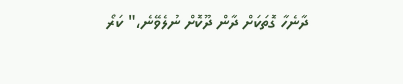ދާނެހާ ގޮތަކަށް ދާން ދޫކޮށް ނުލެވޭނެ،" ކަރޯ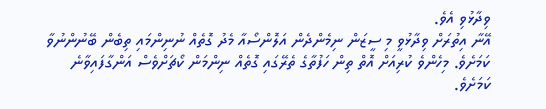ވިދާޅުވި އެވެ.
އޭނާ އިތުރަށް ވިދާޅުވީ މި ސީޒަން ނިމެންދެން އަލޮންސޯއާ މެދު ގޮތެއް ނުނިންމައި ތިބެން ބޭނުންނުވާ ކަމަށެވެ. މިހެންވެ ކުރިއަށް އޮތް ތިން ހަފުތާގެ ތެރޭގައި ގޮތެއް ނިންމަން ކޯޗަށްވެސް އަންގާފައިވާނެ ކަމަށެވެ.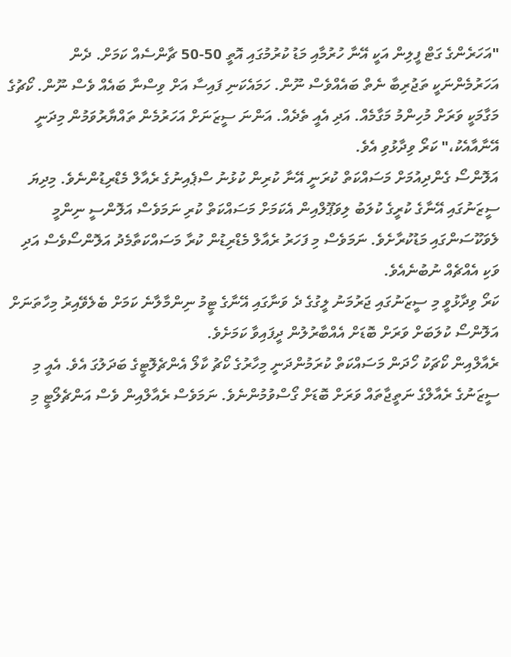"އަހަރެންގެ ގަޓް ފީލިން އަކީ އޭނާ ހުރުމާއި މަޑު ކުރުމުގައި އޮތީ 50-50 ޗާންސެއް ކަމަށް. ދެން އަހަރުމެންނަކީ ތަޖުރިބާ ނެތް ބައެއްވެސް ނޫން. ހަމައެކަނި ފައިސާ އަށް ވިސްނާ ބައެއް ވެސް ނޫން. ކޯޗުގެ މަގާމަކީ ވަރަށް މުހިންމު މަގާމެއް. އަދި އެއީ ތެދެއް. އަންނަ ސީޒަނަށް އަހަރުމެން ތައްޔާރުވަމުން މިދަނީ އޭނާއާއެކު،" ކަރޯ ވިދާޅުވި އެވެ.
އަލޮންސޯ ގެންދިއުމަށް މަސައްކަތް ކުރަނީ އޭނާ ކުރިން ކުޅުނު ސްޕެއިނުގެ ރެއާލް މެޑްރިޑުންނެވެ. މިދިޔަ ސީޒަނުގައި އޭނާގެ ކުރީގެ ކުލަބު ލިވަޕޫލްއިން އެކަމަށް މަސައްކަތް ކުރި ނަމަވެސް އަލޮންސީ ނިންމީ ލެވަކޫސަންގައި މަޑުކުރާށެވެ. ނަމަވެސް މި ފަހަރު ރެއާލް މެޑްރިޑުން ކުރާ މަސައްކަތާމެދު އަލޮންސޯވެސް އަދި ވަކި އެއްޗެއް ނުބުނެއެވެ.
ކަރޯ ވިދާޅުވީ މި ސީޒަނުގައި ޖަރުމަނު ލީގުގެ ދެ ވަނާގައި އޭނާގެ ޓީމު ނިންމާލާނެ ކަމަށް ބެލެވޭއިރު މިހާތަނަށް އަލޮންސޯ ކުލަބަށް ވަރަށް ބޮޑަށް އެއްބާރުލުން ދީފައިވާ ކަމަށެވެ.
ރެއާލްއިން ކޯޗަކު ހޯދަން މަސައްކަތް ކުރަމުންދަނީ މިހާރުގެ ކޯޗު ކާލޯ އެންޗެލޮޓީގެ ބަދަލުގަ އެވެ. އެއީ މި ސީޒަނުގެ ރެއާލްގެ ނަތީޖާތައް ވަރަށް ބޮޑަށް ގޯސްވުމުންނެވެ. ނަމަވެސް ރެއާލްއިން ވެސް އަންޗެލޯޓީ މި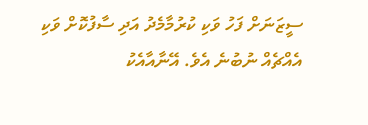ސީޒަނަށް ފަހު ވަކި ކުރުމާމެދު އަދި ސާފުކޮށް ވަކި އެއްޗެއް ނުބުނެ އެވެ. އޭނާއާއެކު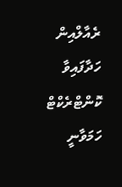ރެއާލްއިން ހަދާފައިވާ ކޮންޓްރެކްޓް ހަމަވާނީ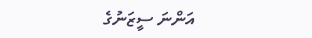އަންނަ ސީޒަނުގެ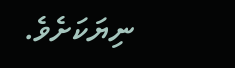ނިޔަކަށެވެ.